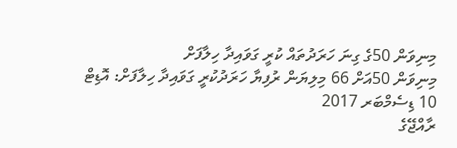މިނިވަން 50ގެ ގިނަ ހަރަދުތައް ކުރީ ގަވައިދާ ހިލާފަށް
މިނިވަން 50އަށް 66 މިލިޔަން ރުފިޔާ ހަރަދުކުރީ ގަވައިދާ ހިލާފަށް: އޮޑިޓް
10 ޑިސެމްބަރ 2017
ރާއްޖޭގެ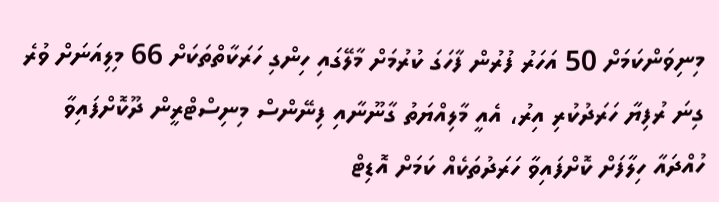މިނިވަންކަމަށް 50 އަހަރު ފުރުން ފާހަގަ ކުރުމަށް މާލޭގައި ހިންގި ހަރަކާތްތަކަށް 66 މިލިއަނަށް ވުރެ ގިނަ ރުފިޔާ ހަރަދުކުރި އިރު، އެއީ މާލިއްޔަތު ގާނޫނާއި ފިނޭންސް މިނިސްޓްރީން ދޫކޮށްފައިވާ ހުއްދައާ ހިލާފަށް ކޮށްފައިވާ ހަރަދުތަކެއް ކަމަށް އޮޑިޓް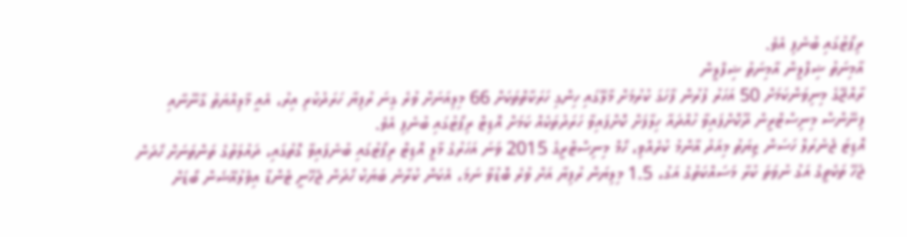ރިޕޯޓުގައި ބުނެފި އެވެ.
އާމިނަތު ޝިފްލީން އާމިނަތު ޝިފްލީން
ރާއްޖޭގެ މިނިވަންކަމަށް 50 އަހަރު ފުރުން ފާހަގަ ކުރުމަށް މާލޭގައި ހިންގި ހަރަކާތްތަކަށް 66 މިލިއަނަށް ވުރެ ގިނަ ރުފިޔާ ހަރަދުކުރި އިރު، އެއީ މާލިއްޔަތު ގާނޫނާއި ފިނޭންސް މިނިސްޓްރީން ދޫކޮށްފައިވާ ހުއްދައާ ހިލާފަށް ކޮށްފައިވާ ހަރަދުތަކެއް ކަމަށް އޮޑިޓް ރިޕޯޓުގައި ބުނެފި އެވެ.
އޮޑިޓަ ޖެނެރަލް ހަސަން ޒިޔަތު މިއަދު އާންމު ކުރެއްވި، ހޯމް މިނިސްޓްރީގެ 2015 ވަނަ އަހަރުގެ މާލީ އޮޑިޓް ރިޕޯޓުގައި ބުނެފައިވާ ގޮތުގައި، ދައުލަތުގެ ތަންތަނަށް ހޯދަން ޖެހޭ ތަކެތީގެ އަގު ނުވަތަ ކުރާ މަސައްކަތުގެ އަގު، 1.5 މިލިޔަން ރުފިޔާ އަށް ވުރެ ބޮޑުވާ ނަމަ، އެކަން ކުރާނެ ބަޔަކު ހޯދަން ޖެހޭނީ ޓެންޑާ އިވެލުއޭޝަން ބޯޑަށް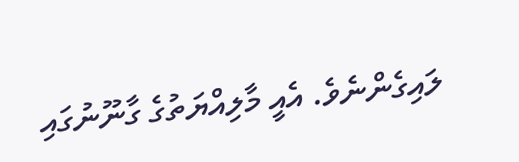ލައިގެންނެވެ. އެއީ މާލިއްޔަތުގެ ގާނޫނުގައި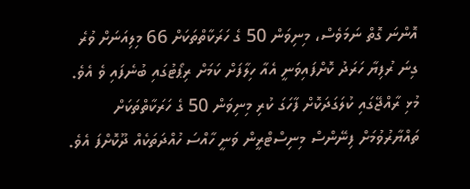އޮންނަ ގޮތް ނަމަވެސް، މިނިވަން 50 ގެ ހަރަކާތްތަކަށް 66 މިލިއަނަށް ވުރެ ގިނަ ރުފިޔާ ހަރަދު ކޮށްފައިވަނީ އެއާ ހިލާފަށް ކަމަށް ރިޕޯޓުގައި ބުނެފައި ވެ އެވެ.
މުޅި ރާއްޖޭގައި ކުލަގަދަކޮށް ފާހަގަ ކުރި މިނިވަން 50 ގެ ހަރަކާތްތަކަށް ތައްޔާރުވުމަށް ފިނޭންސް މިނިސްޓްރީން ވަނީ ހާއްސަ ހުއްދަތަކެއް ދޫކޮށްފަ އެވެ.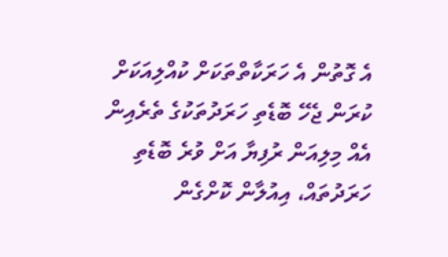އެ ގޮތުން އެ ހަރަކާތްތަކަށް ކުއްލިއަކަށް ކުރަން ޖެހޭ ބޮޑެތި ހަރަދުތަކުގެ ތެރެއިން އެއް މިލިއަން ރުފިޔާ އަށް ވުރެ ބޮޑެތި ހަރަދުތައް، އިއުލާން ކޮށްގެން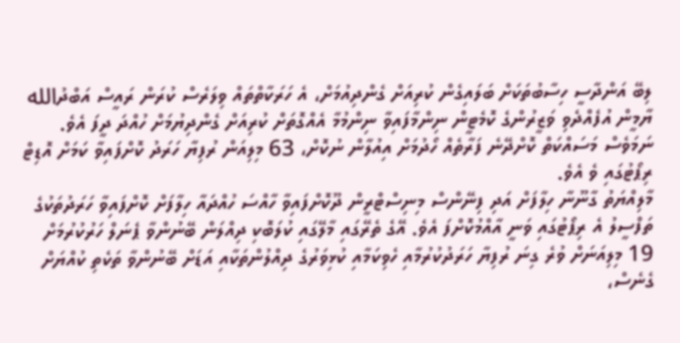ލިބޭ އަންދާސީ ހިސާބުތަކަށް ބަލައިގެން ކުރިއަށް ގެންދިއުމަށް، އެ ހަރަކާތްތައް ވިލަރެސް ކުރަން ރައީސް އަބްދުالله ޔާމީން އުފެއްދެވި ވަޒީރުންގެ ކޮމެޓީން ނިންމާފައިވާ ނިންމުމާ އެއްގޮތަށް ކުރިއަށް ގެންދިޔުމަށް ހުއްދަ ދީފަ އެވެ.
ނަމަވެސް މަސައްކަތް ކޮށްދޭނެ ފަރާތެއް ހޯދުމަށް އިއުލާން ނުކޮށް، 63 މިލިއަން ރުފިޔާ ހަރަދު ކޮށްފައިވާ ކަމަށް އޮޑިޓް ރިޕޯޓުގައި ވެ އެވެ.
މާލިއްޔަތު ގާނޫނާ ހިލާފަށް އަދި ފިނޭންސް މިނިސްޓްރީން ދޫކޮށްފައިވާ ހާއްސަ ހުއްދައާ ހިލާފަށް ކޮށްފައިވާ ހަރަދުތަކުގެ ތަފްސީލު އެ ރިޕޯޓުގައި ވަނީ އާއްމުކޮށްފަ އެވެ. އޭގެ ތެރޭގައި މާލޭގައި ކުލަބޮކި ދިއްލަން ބޭނުންވާ ޕެނަލް ހަރުކުރުމަށް 19 މިލިއަނަށް ވުރެ ގިނަ ރުފިޔާ ހަރަދުކުރުމާއި ހެވިކަމާއި ކުޅިވަރުގެ ދިއްލުންތަކާއި އަޑަށް ބޭނުންވާ ތަކެތި ކުއްޔަށް ގެނެސް،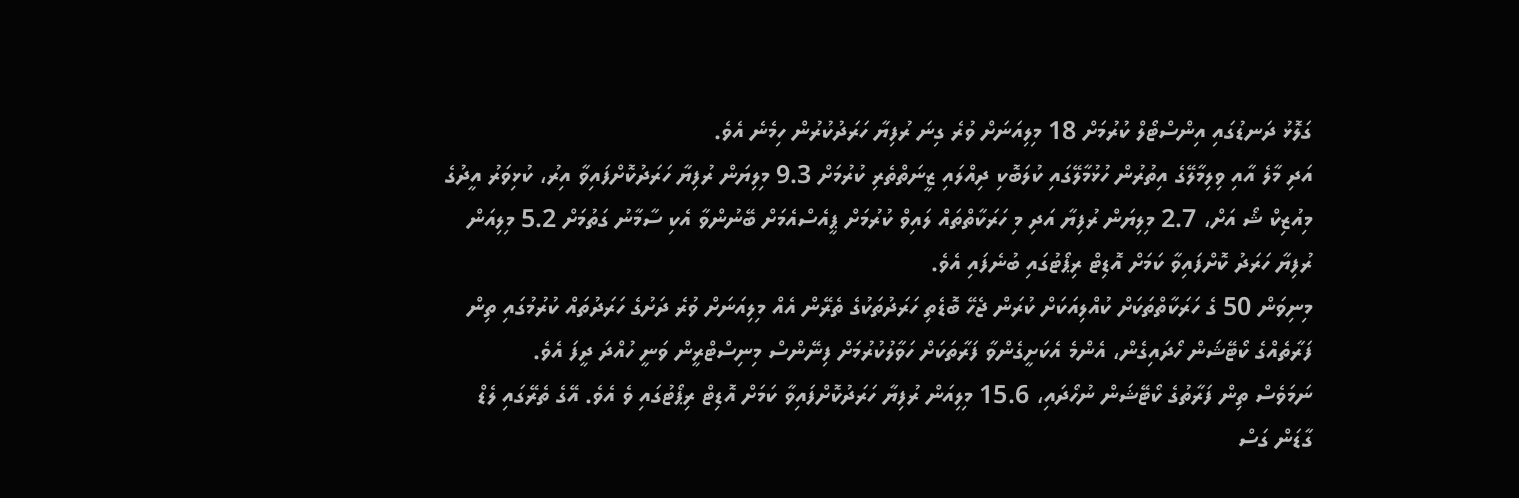ގަލޮޅު ދަނޑުގައި އިންސްޓޯލް ކުރުމަށް 18 މިލިއަނަށް ވުރެ ގިނަ ރުފިޔާ ހަރަދުކުރުން ހިމެނެ އެވެ.
އަދި މާލެ އާއި ވިލިމާލޭގެ އިތުރުން ހުޅުމާލޭގައި ކުލަބޮކި ދިއްލައި ޒީނަތްތެރި ކުރުމަށް 9.3 މިލިޔަން ރުފިޔާ ހަރަދުކޮށްފައިވާ އިރު، ކުޅިވަރު އީދުގެ މިއުޒިކް ޝޯ އަށް، 2.7 މިލިޔަން ރުފިޔާ އަދި މި ހަރަކާތްތައް ލައިވް ކުރުމަށް ޕީއެސްއެމަށް ބޭނުންވާ އެކި ސާމާނު ގަތުމަށް 5.2 މިލިއަން ރުފިޔާ ހަރަދު ކޮށްފައިވާ ކަމަށް އޮޑިޓް ރިޕޯޓުގައި ބުނެފައި އެވެ.
މިނިވަން 50 ގެ ހަރަކާތްތަކަށް ކުއްލިއަކަށް ކުރަން ޖެހޭ ބޮޑެތި ހަރަދުތަކުގެ ތެރޭން އެއް މިލިއަނަށް ވުރެ ދަށުގެ ހަރަދުތައް ކުރުމުގައި ތިން ފަރާތެއްގެ ކޯޓޭޝަން ހޯދައިގެން، އެންމެ އެކަށީގެންވާ ފަރާތަކަށް ހަވާލުކުރުމަށް ފިނޭންސް މިނިސްޓްރީން ވަނީ ހުއްދަ ދީފަ އެވެ.
ނަމަވެސް ތިން ފަރާތުގެ ކޯޓޭޝަން ނުހޯދައި، 15.6 މިލިއަން ރުފިޔާ ހަރަދުކޮށްފައިވާ ކަމަށް އޮޑިޓް ރިޕޯޓުގައި ވެ އެވެ. އޭގެ ތެރޭގައި ލެޑް ގާޑަން ގަސް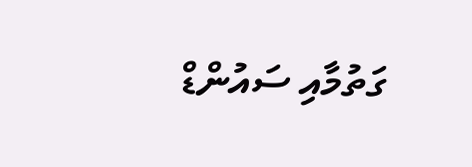ގަތުމާއި ސައުންޑް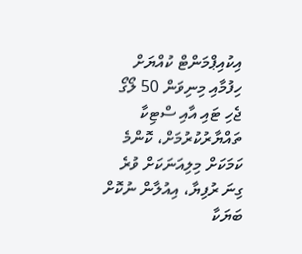އިކުއިޕްމަންޓް ކުއްޔަށް ހިފުމާއި މިނިވަން 50 ލޯގޯ ޖެހި ޓައި އާއި ސްޓިކާ ތައްޔާރުކުރުމަށް، ކޮންމެ ކަމަކަށް މިލިއަނަކަށް ވުރެ ގިނަ ރުފިޔާ، އިއުލާން ނުކޮށް ބަޔަކާ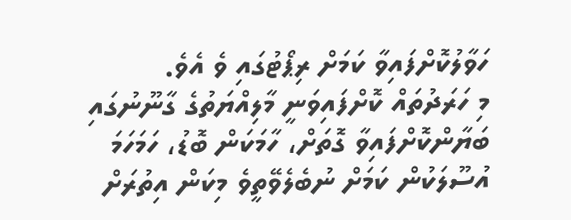ހަވާލުކޮށްފައިވާ ކަމަށް ރިޕޯޓުގައި ވެ އެވެ.
މި ހަރަދުތައް ކޮށްފައިވަނީ މާލިއްޔަތުގެ ގާނޫނުގައި ބަޔާންކޮށްފައިވާ ގޮތަށް، ހާމަކަން ބޮޑު، ހަމަހަމަ އުސޫލަކުން ކަމަށް ނުބެލެވޭތީވެ މިކަން އިތުރަށް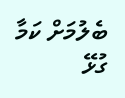ބެލުމަށް ކަމާ ގުޅޭ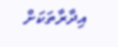އިދާރާތަކަށް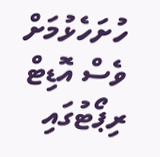ހުށަހެޅުމަށް ވެސް އޮޑިޓް ރިޕޯޓުގައި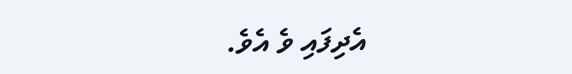އެދިފައި ވެ އެވެ.